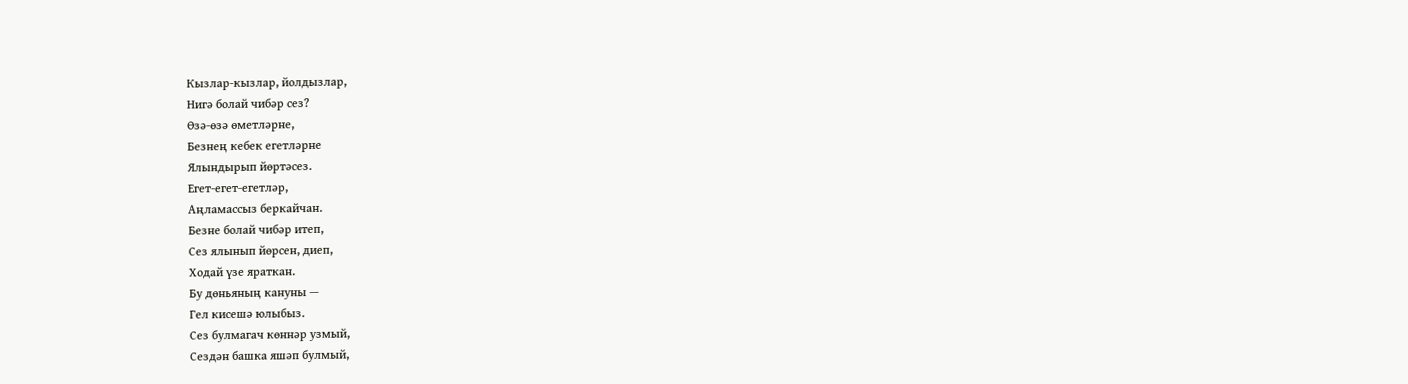Кызлар-кызлар, йолдызлар,
Нигә болай чибәр сез?
Өзә-өзә өметләрне,
Безнең кебек егетләрне
Ялындырып йөртәсез.
Егет-егет-егетләр,
Аңламассыз беркайчан.
Безне болай чибәр итеп,
Сез ялынып йөрсен, диеп,
Ходай үзе яраткан.
Бу дөньяның кануны —
Гел кисешә юлыбыз.
Сез булмагач көннәр узмый,
Сездән башка яшәп булмый,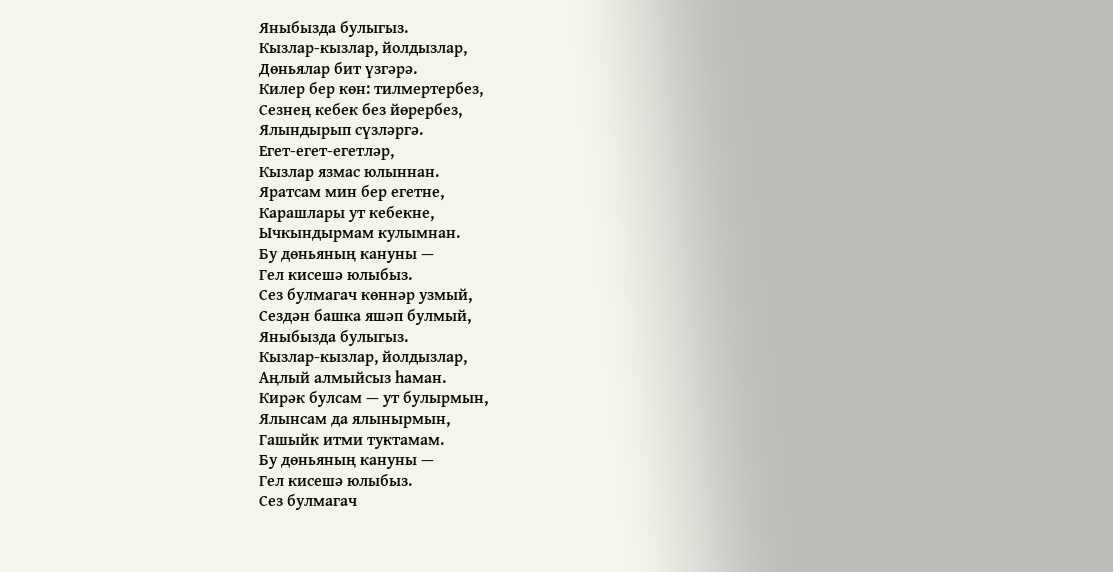Яныбызда булыгыз.
Кызлар-кызлар, йолдызлар,
Дөньялар бит үзгәрә.
Килер бер көн: тилмертербез,
Сезнең кебек без йөрербез,
Ялындырып сүзләргә.
Егет-егет-егетләр,
Кызлар язмас юлыннан.
Яратсам мин бер егетне,
Карашлары ут кебекне,
Ычкындырмам кулымнан.
Бу дөньяның кануны —
Гел кисешә юлыбыз.
Сез булмагач көннәр узмый,
Сездән башка яшәп булмый,
Яныбызда булыгыз.
Кызлар-кызлар, йолдызлар,
Аңлый алмыйсыз һаман.
Кирәк булсам — ут булырмын,
Ялынсам да ялынырмын,
Гашыйк итми туктамам.
Бу дөньяның кануны —
Гел кисешә юлыбыз.
Сез булмагач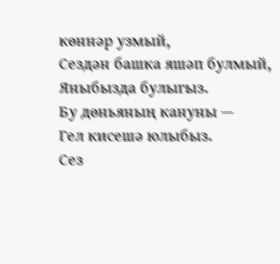көннәр узмый,
Сездән башка яшәп булмый,
Яныбызда булыгыз.
Бу дөньяның кануны —
Гел кисешә юлыбыз.
Сез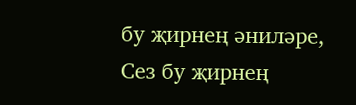бу җирнең әниләре,
Сез бу җирнең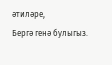әтиләре,
Бергә генә булыгыз.